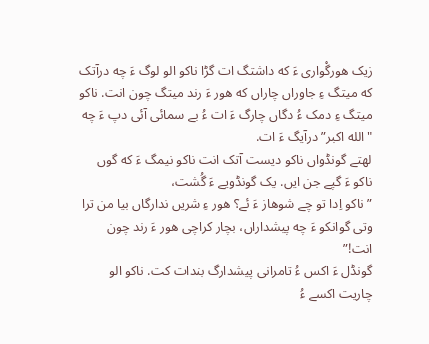زیک هورگْواری ءَ که داشتگ ات گڑا ناکو الو لوگ ءَ چه درآتک که میتگ ءِ جاوراں چاراں که هور ءَ رند میتگ چون انت. ناکو میتگ ءِ دمک ءُ دگاں چارگ ءَ ات ءُ بے سمائی آئی دپ ءَ چه "الله اکبر” درآیگ ءَ ات.
لهتے گونڈواں ناکو دیست آتک انت ناکو نیمگ ءَ که گوں ناکو ءَ گپے جن ایں. یک گونڈویے ءَ گُشت،
” ناکو اِدا تو چے شوهاز ءَ ئے؟ هور ءِ شریں ندارگاں بیا من ترا وتی گوانکو ءَ چه پیشداراں، بچار کراچی هور ءَ رند چون انت!”
گونڈل ءَ اکس ءُ تامرانی پیشدارگ بندات کت. ناکو الو چاریت اکسے ءُ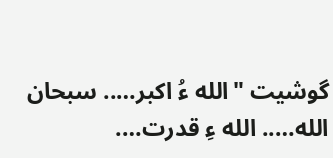گوشیت "الله ءُ اکبر….. سبحان الله….. الله ءِ قدرت….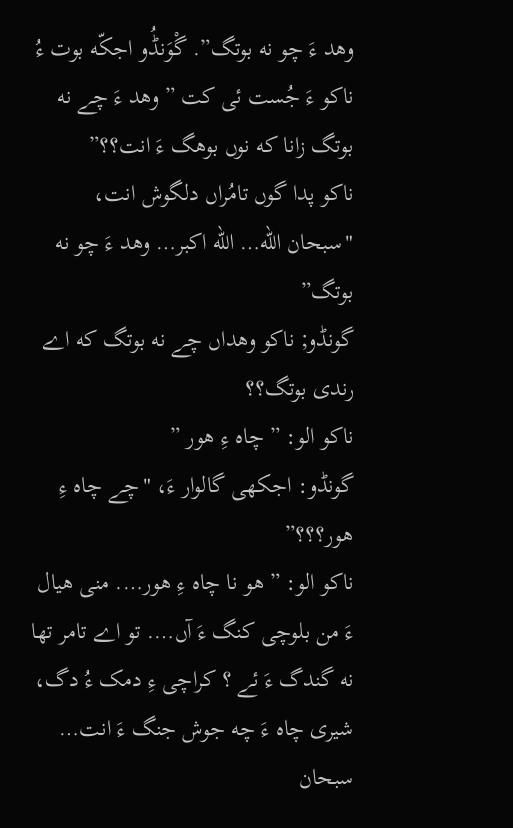وهد ءَ چو نه بوتگ”. گْوَنڈُو اجکّه بوت ءُ ناکو ءَ جُست ئی کت ” وهد ءَ چے نه بوتگ زانا که نوں بوهگ ءَ انت؟؟”
ناکو پدا گوں تامُراں دلگوش انت، "سبحان الله… الله اکبر… وهد ءَ چو نه بوتگ”
گونڈو; ناکو وهداں چے نه بوتگ که اے رندی بوتگ؟؟
ناکو الو: ” چاه ءِ هور ”
گونڈو: اجکهی گالوار ءَ، "چے چاه ءِ هور؟؟؟”
ناکو الو: ” هو نا چاه ءِ هور…. منی هیال ءَ من بلوچی کنگ ءَ آں…. تو اے تامر تها نه گندگ ءَ ئے ؟ کراچی ءِ دمک ءُ دگ، شیری چاه ءَ چه جوش جنگ ءَ انت… سبحان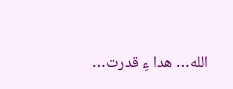الله… هدا ءِ قدرت…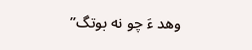وهد ءَ چو نه بوتگ”